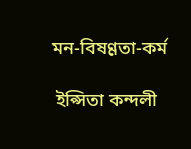মন-বিষণ্ণতা-কৰ্ম

 ইপ্সিতা কন্দলী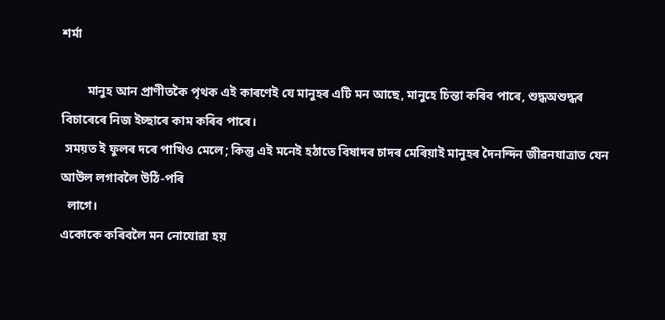শৰ্মা

        মানুহ আন প্ৰাণীতকৈ পৃথক এই কাৰণেই যে মানুহৰ এটি মন আছে, মানুহে চিন্তা কৰিব পাৰে, শুদ্ধঅশুদ্ধৰ
বিচাৰেৰে নিজ ইচ্ছাৰে কাম কৰিব পাৰে।
 সময়ত ই ফুলৰ দৰে পাখিও মেলে; কিন্তু এই মনেই হঠাতে বিষাদৰ চাদৰ মেৰিয়াই মানুহৰ দৈনন্দিন জীৱনযাত্ৰাত যেন
আউল লগাবলৈ উঠি-পৰি
  লাগে।
একোকে কৰিবলৈ মন নোযোৱা হয়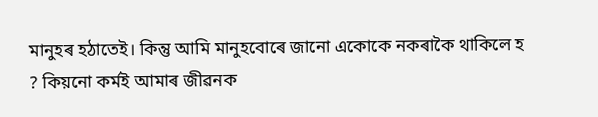মানুহৰ হঠাতেই। কিন্তু আমি মানুহবোৰে জানো একোকে নকৰাকৈ থাকিলে হ
? কিয়নো কৰ্মই আমাৰ জীৱনক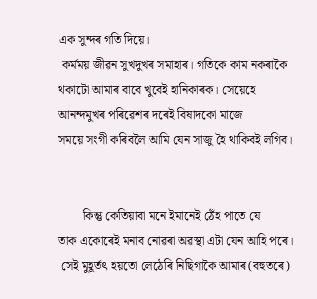এক সুন্দৰ গতি দিয়ে।
 কৰ্মময় জীৱন সুখদুখৰ সমাহাৰ। গতিকে কাম নকৰাকৈ থকাটো আমাৰ বাবে খুবেই হানিকাৰক। সেয়েহে আনন্দমুখৰ পৰিৱেশৰ দৰেই বিষাদকো মাজে
সময়ে সংগী কৰিবলৈ আমি যেন সাজু হৈ থাকিবই লগিব।


        কিন্তু কেতিয়াবা মনে ইমানেই ঠেঁহ পাতে যে
তাক একোৰেই মনাব নোৱৰা অৱস্থা এটা যেন আহি পৰে।
 সেই মুহূৰ্তৎ হয়তো লেঠেৰি নিছিগাকৈ আমাৰ(বহুতৰে)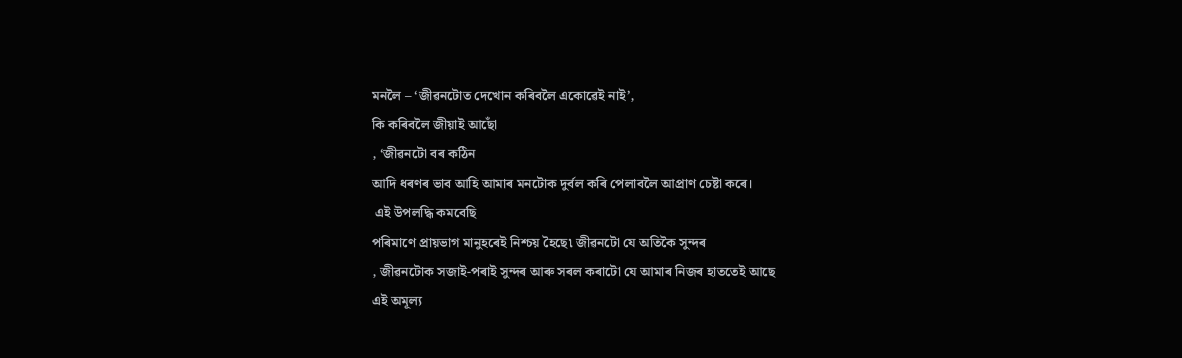মনলৈ – ‘জীৱনটোত দেখোন কৰিবলৈ একোৱেই নাই’,
কি কৰিবলৈ জীয়াই আছোঁ
, ‘জীৱনটো বৰ কঠিন
আদি ধৰণৰ ভাব আহি আমাৰ মনটোক দুৰ্বল কৰি পেলাবলৈ আপ্ৰাণ চেষ্টা কৰে।
 এই উপলদ্ধি কমবেছি
পৰিমাণে প্ৰায়ভাগ মানুহৰেই নিশ্চয় হৈছে৷ জীৱনটো যে অতিকৈ সুন্দৰ
, জীৱনটোক সজাই-পৰাই সুন্দৰ আৰু সৰল কৰাটো যে আমাৰ নিজৰ হাততেই আছে
এই অমূল্য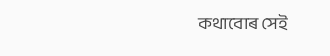কথাবোৰ সেই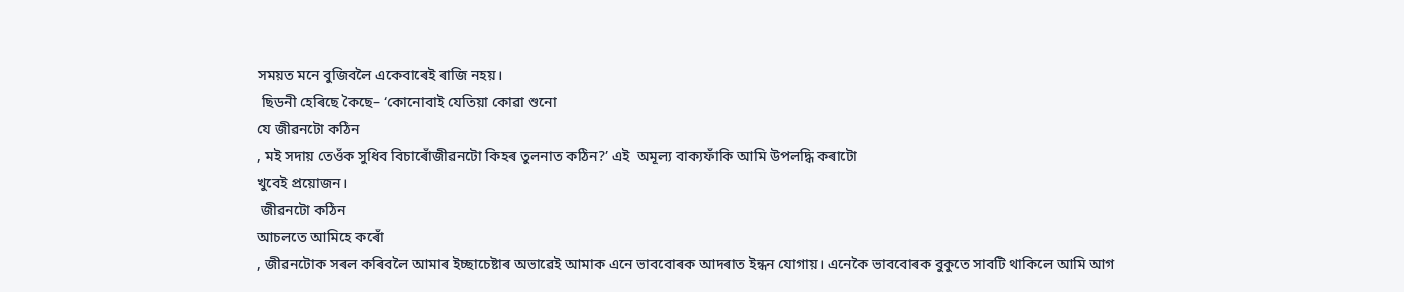সময়ত মনে বুজিবলৈ একেবাৰেই ৰাজি নহয়।
 ছিডনী হেৰিছে কৈছে– ‘কোনোবাই যেতিয়া কোৱা শুনো
যে জীৱনটো কঠিন
, মই সদায় তেওঁক সুধিব বিচাৰোঁজীৱনটো কিহৰ তুলনাত কঠিন?’ এই  অমূল্য বাক্যফাঁকি আমি উপলদ্ধি কৰাটো
খুবেই প্ৰয়োজন।
 জীৱনটো কঠিন
আচলতে আমিহে কৰোঁ
, জীৱনটোক সৰল কৰিবলৈ আমাৰ ইচ্ছাচেষ্টাৰ অভাৱেই আমাক এনে ভাববোৰক আদৰাত ইন্ধন যোগায়। এনেকৈ ভাববোৰক বুকুতে সাবটি থাকিলে আমি আগ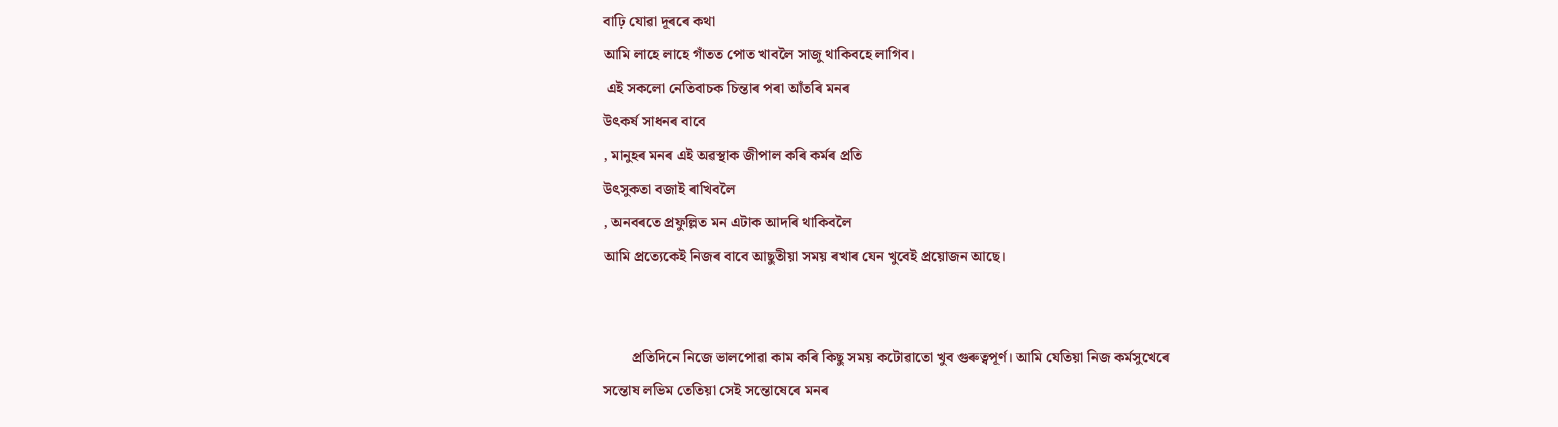বাঢ়ি যোৱা দূৰৰে কথা
আমি লাহে লাহে গাঁতত পোত খাবলৈ সাজু থাকিবহে লাগিব।
 এই সকলো নেতিবাচক চিন্তাৰ পৰা আঁতৰি মনৰ
উৎকৰ্ষ সাধনৰ বাবে
, মানুহৰ মনৰ এই অৱস্থাক জীপাল কৰি কৰ্মৰ প্ৰতি
উৎসুকতা বজাই ৰাখিবলৈ
, অনবৰতে প্ৰফুল্লিত মন এটাক আদৰি থাকিবলৈ
আমি প্ৰত্যেকেই নিজৰ বাবে আছুতীয়া সময় ৰখাৰ যেন খুবেই প্ৰয়োজন আছে।


        প্ৰতিদিনে নিজে ভালপোৱা কাম কৰি কিছু সময় কটোৱাতো খুব গুৰুত্বপূৰ্ণ। আমি যেতিয়া নিজ কৰ্মসুখেৰে
সন্তোষ লভিম তেতিয়া সেই সন্তোষেৰে মনৰ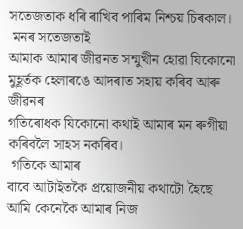সতেজতাক ধৰি ৰাখিব পাৰিম নিশ্চয় চিৰকাল।
 মনৰ সতেজতাই
আমাক আমাৰ জীৱনত সন্মুখীন হোৱা যিকোনো মুহূৰ্তক হেলাৰঙে আদৰাত সহায় কৰিব আৰু জীৱনৰ
গতিৰোধক যিকোনো কথাই আমাৰ মন ৰুগীয়া কৰিবলৈ সাহস নকৰিব।
 গতিকে আমাৰ
বাবে আটাইতকৈ প্ৰয়োজনীয় কথাটো হৈছে আমি কেনেকৈ আমাৰ নিজ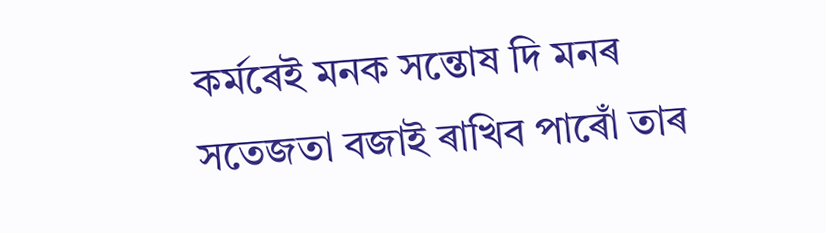কৰ্মৰেই মনক সন্তোষ দি মনৰ
সতেজতা বজাই ৰাখিব পাৰোঁ তাৰ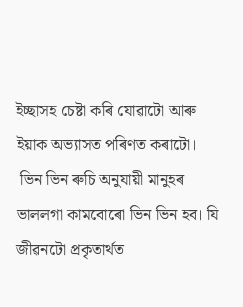ইচ্ছাসহ চেষ্টা কৰি যোৱাটো আৰু ইয়াক অভ্যাসত পৰিণত কৰাটো।
 ভিন ভিন ৰুচি অনুযায়ী মানুহৰ ভাললগা কামবোৰো ভিন ভিন হব। যি জীৱনটো প্ৰকৃতাৰ্থত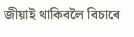জীয়াই থাকিবলৈ বিচাৰে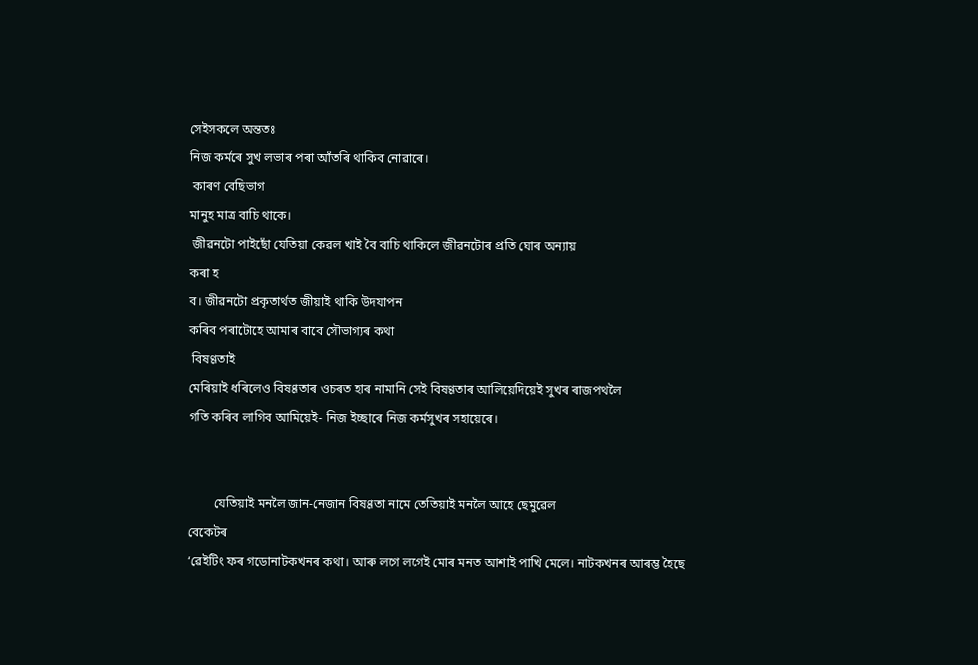সেইসকলে অন্ততঃ
নিজ কৰ্মৰে সুখ লভাৰ পৰা আঁতৰি থাকিব নোৱাৰে।
 কাৰণ বেছিভাগ
মানুহ মাত্ৰ বাচি থাকে।
 জীৱনটো পাইছোঁ যেতিয়া কেৱল খাই বৈ বাচি থাকিলে জীৱনটোৰ প্ৰতি ঘোৰ অন্যায়
কৰা হ
ব। জীৱনটো প্ৰকৃতাৰ্থত জীয়াই থাকি উদযাপন
কৰিব পৰাটোহে আমাৰ বাবে সৌভাগ্যৰ কথা
 বিষণ্ণতাই
মেৰিয়াই ধৰিলেও বিষণ্ণতাৰ ওচৰত হাৰ নামানি সেই বিষণ্ণতাৰ আলিয়েদিয়েই সুখৰ ৰাজপথলৈ
গতি কৰিব লাগিব আমিয়েই- নিজ ইচ্ছাৰে নিজ কৰ্মসুখৰ সহায়েৰে।


        যেতিয়াই মনলৈ জান-নেজান বিষণ্ণতা নামে তেতিয়াই মনলৈ আহে ছেমুৱেল
বেকেটৰ
‘ৱেইটিং ফৰ গডোনাটকখনৰ কথা। আৰু লগে লগেই মোৰ মনত আশাই পাখি মেলে। নাটকখনৰ আৰম্ভ হৈছে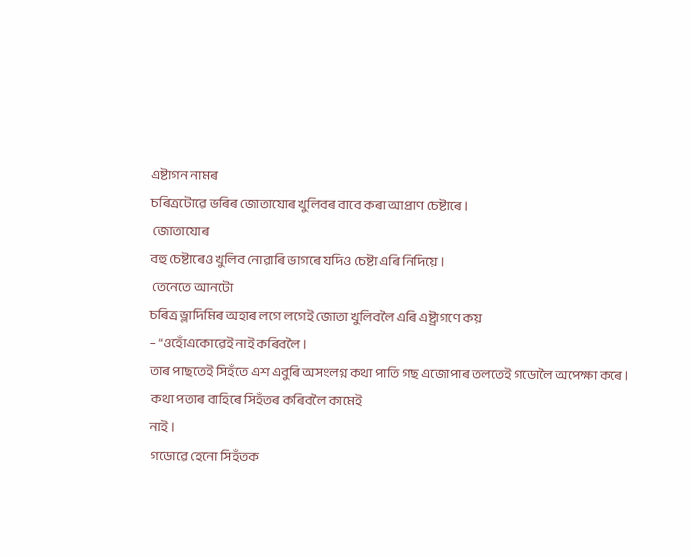এষ্টাগন নামৰ
চৰিত্ৰটোৱে ভৰিৰ জোতাযোৰ খুলিবৰ বাবে কৰা আপ্ৰাণ চেষ্টাৰে।
 জোতাযোৰ
বহু চেষ্টাৰেও খুলিব নোৱাৰি ভাগৰে যদিও চেষ্টা এৰি নিদিয়ে।
 তেনেতে আনটো
চৰিত্ৰ ভ্লাদিমিৰ অহাৰ লগে লগেই জোতা খুলিবলৈ এৰি এষ্ট্ৰাগণে কয়
– “ওহোঁএকোৱেই নাই কৰিবলৈ।
তাৰ পাছতেই সিহঁতে এশ এবুৰি অসংলগ্ন কথা পাতি গছ এজোপাৰ তলতেই গডোলৈ অপেক্ষা কৰে।
 কথা পতাৰ বাহিৰে সিহঁতৰ কৰিবলৈ কামেই
নাই।
 গডোৱে হেনো সিহঁতক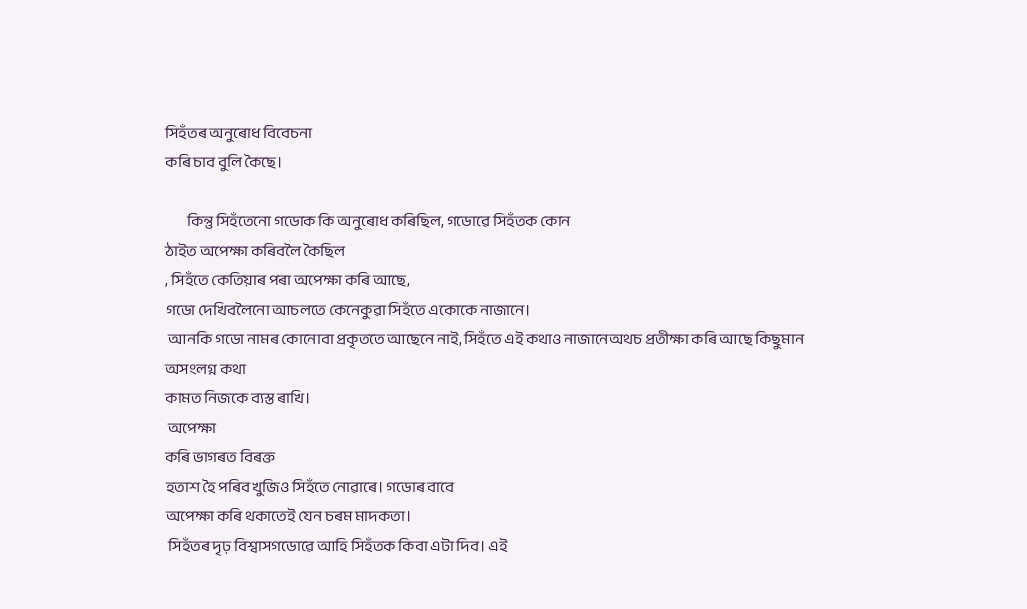সিহঁতৰ অনুৰোধ বিবেচনা
কৰি চাব বুলি কৈছে।

        কিন্তু সিহঁতেনো গডোক কি অনুৰোধ কৰিছিল, গডোৱে সিহঁতক কোন
ঠাইত অপেক্ষা কৰিবলৈ কৈছিল
, সিহঁতে কেতিয়াৰ পৰা অপেক্ষা কৰি আছে,
গডো দেখিবলৈনো আচলতে কেনেকুৱা সিহঁতে একোকে নাজানে।
 আনকি গডো নামৰ কোনোবা প্ৰকৃততে আছেনে নাই, সিহঁতে এই কথাও নাজানেঅথচ প্ৰতীক্ষা কৰি আছে কিছুমান
অসংলগ্ন কথা
কামত নিজকে ব্যস্ত ৰাখি।
 অপেক্ষা
কৰি ভাগৰত বিৰক্ত
হতাশ হৈ পৰিব খুজিও সিহঁতে নোৱাৰে। গডোৰ বাবে
অপেক্ষা কৰি থকাতেই যেন চৰম মাদকতা।
 সিহঁতৰ দৃঢ় বিশ্বাসগডোৱে আহি সিহঁতক কিবা এটা দিব। এই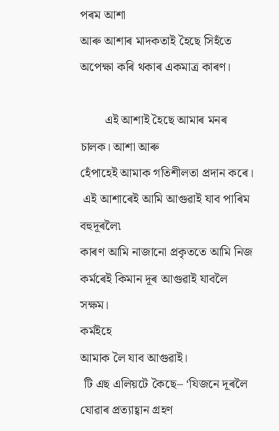পৰম আশা
আৰু আশাৰ মাদকতাই হৈছে সিহঁতে অপেক্ষা কৰি থকাৰ একমাত্ৰ কাৰণ।

        এই আশাই হৈছে আমাৰ মনৰ চালক। আশা আৰু
হেঁপাহেই আমাক গতিশীলতা প্ৰদান কৰে।
 এই আশাৰেই আমি আগুৱাই যাব পাৰিম বহুদূৰলৈ৷
কাৰণ আমি নাজানো প্ৰকৃততে আমি নিজ কৰ্মৰেই কিমান দূৰ আগুৱাই যাবলৈ সক্ষম।
কৰ্মইহে
আমাক লৈ যাব আগুৱাই।
 টি এছ এলিয়টে কৈছে– ‘যিজনে দূৰলৈ যোৱাৰ প্ৰত্যাহ্বান গ্ৰহণ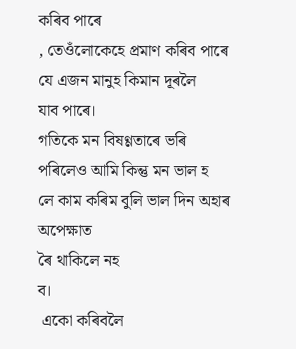কৰিব পাৰে
, তেওঁলোকেহে প্ৰমাণ কৰিব পাৰে যে এজন মানুহ কিমান দূৰলৈ
যাব পাৰে।
গতিকে মন বিষণ্ণতাৰে ভৰি
পৰিলেও আমি কিন্তু মন ভাল হ
লে কাম কৰিম বুলি ভাল দিন অহাৰ অপেক্ষাত
ৰৈ থাকিলে নহ
ব।
 একো কৰিবলৈ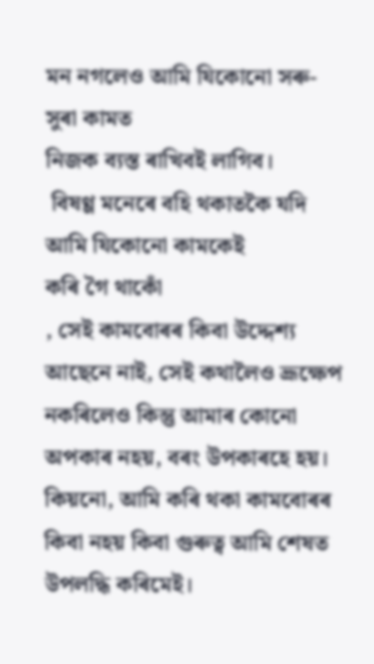মন নগলেও আমি যিকোনো সৰু-সুৰা কামত
নিজক ব্যস্ত ৰাখিবই লাগিব।
 বিষণ্ণ মনেৰে বহি থকাতকৈ যদি আমি যিকোনো কামকেই
কৰি গৈ থাকোঁ
, সেই কামবোৰৰ কিবা উদ্দেশ্য আছেনে নাই, সেই কথালৈও ভ্ৰূক্ষেপ নকৰিলেও কিন্তু আমাৰ কোনো অপকাৰ নহয়, বৰং উপকাৰহে হয়। কিয়নো, আমি কৰি থকা কামবোৰৰ কিবা নহয় কিবা গুৰুত্ব আমি শেষত উপলদ্ধি কৰিমেই।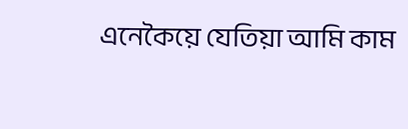এনেকৈয়ে যেতিয়া আমি কাম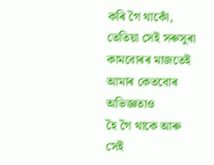কৰি গৈ থাকোঁ, তেতিয়া সেই সৰুসুৰা কামবোৰৰ মাজতেই আমাৰ কেতবোৰ অভিজ্ঞতাও
হৈ গৈ থাকে আৰু সেই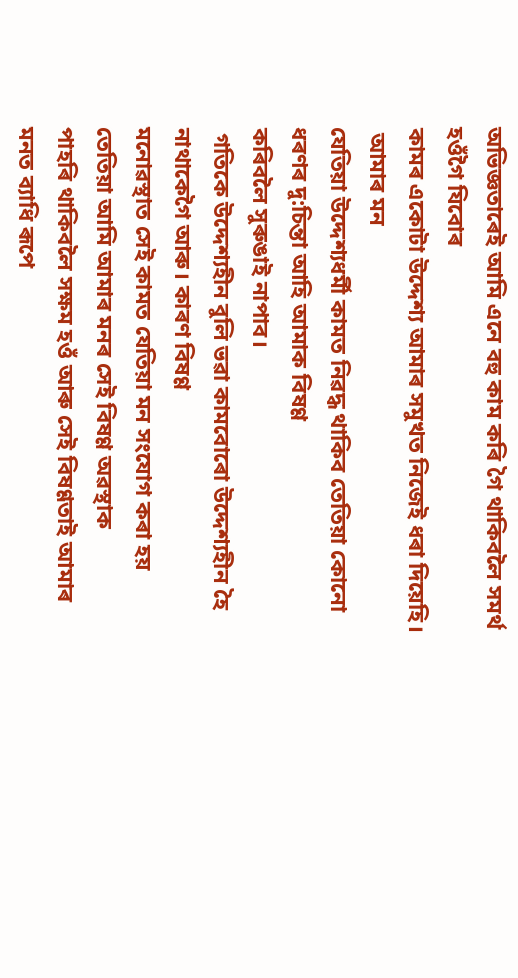অভিজ্ঞতাৰেই আমি এনে বহু কাম কৰি গৈ থাকিবলৈ সমৰ্থ হওঁগৈ যিবোৰ
কামৰ একোটা উদ্দেশ্য আমাৰ সমুখত নিজেই ধৰা দিয়েহি।
 আমাৰ মন
যেতিয়া উদ্দেশ্যধৰ্মী কামত নিৱদ্ধ থাকিব তেতিয়া কোনো ধৰণৰ দু:চিন্তা আহি আমাক বিষণ্ণ
কৰিবলৈ সুৰুঙাই নাপাব।
 গতিকে উদ্দেশ্যহীন বুলি ভৱা কামবোৰো উদ্দেশ্যহীন হৈ নাথাকেগৈ আৰু। কাৰণ বিষণ্ণ
মনোৱস্থাত সেই কামত যেতিয়া মন সংযোগ কৰা হয় তেতিয়া আমি আমাৰ মনৰ সেই বিষণ্ণ অৱস্থাক
পাহৰি থাকিবলৈ সক্ষম হওঁ আৰু সেই বিষণ্ণতাই আমাৰ মনত ব্যাধি ৰূপে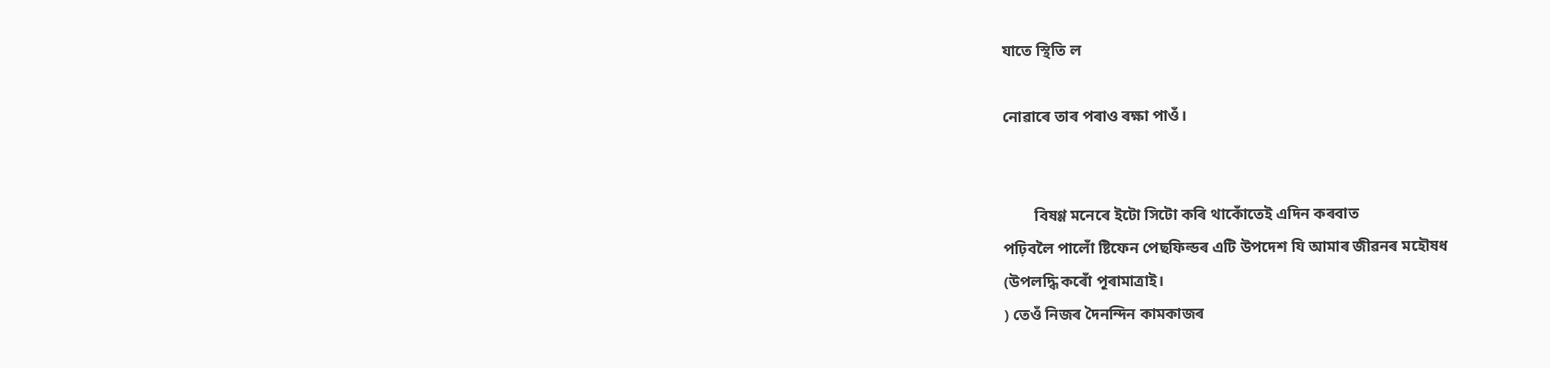যাতে স্থিতি ল

নোৱাৰে তাৰ পৰাও ৰক্ষা পাওঁ।


        বিষণ্ণ মনেৰে ইটো সিটো কৰি থাকোঁতেই এদিন কৰবাত
পঢ়িবলৈ পালোঁ ষ্টিফেন পেছফিল্ডৰ এটি উপদেশ যি আমাৰ জীৱনৰ মহৌষধ
(উপলদ্ধি কৰোঁ পূৰামাত্ৰাই।
) তেওঁ নিজৰ দৈনন্দিন কামকাজৰ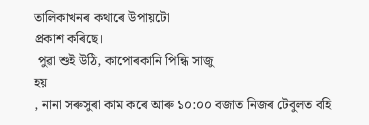তালিকাখনৰ কথাৰে উপায়টো
প্ৰকাশ কৰিছে।
 পুৱা শুই উঠি, কাপোৰকানি পিন্ধি সাজু
হয়
, নানা সৰুসুৰা কাম কৰে আৰু ১০:০০ বজাত নিজৰ টেবুলত বহি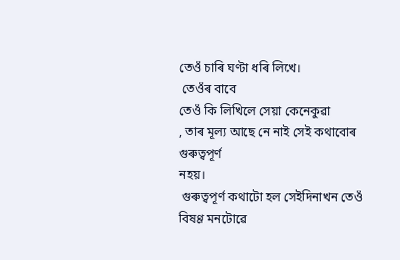তেওঁ চাৰি ঘণ্টা ধৰি লিখে।
 তেওঁৰ বাবে
তেওঁ কি লিখিলে সেয়া কেনেকুৱা
, তাৰ মূল্য আছে নে নাই সেই কথাবোৰ গুৰুত্বপূৰ্ণ
নহয়।
 গুৰুত্বপূৰ্ণ কথাটো হল সেইদিনাখন তেওঁ বিষণ্ণ মনটোৱে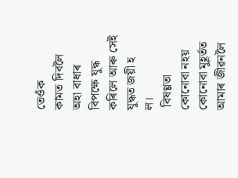তেওঁক
কামত দিবলৈ অহা বাধাৰ বিপক্ষে যুদ্ধ কৰিলে আৰু সেই যুদ্ধত জয়ী হ
ল।
 বিষণ্ণতা কোনোবা নহয় কোনোবা মুহূৰ্তত আমাৰ জীৱনলৈ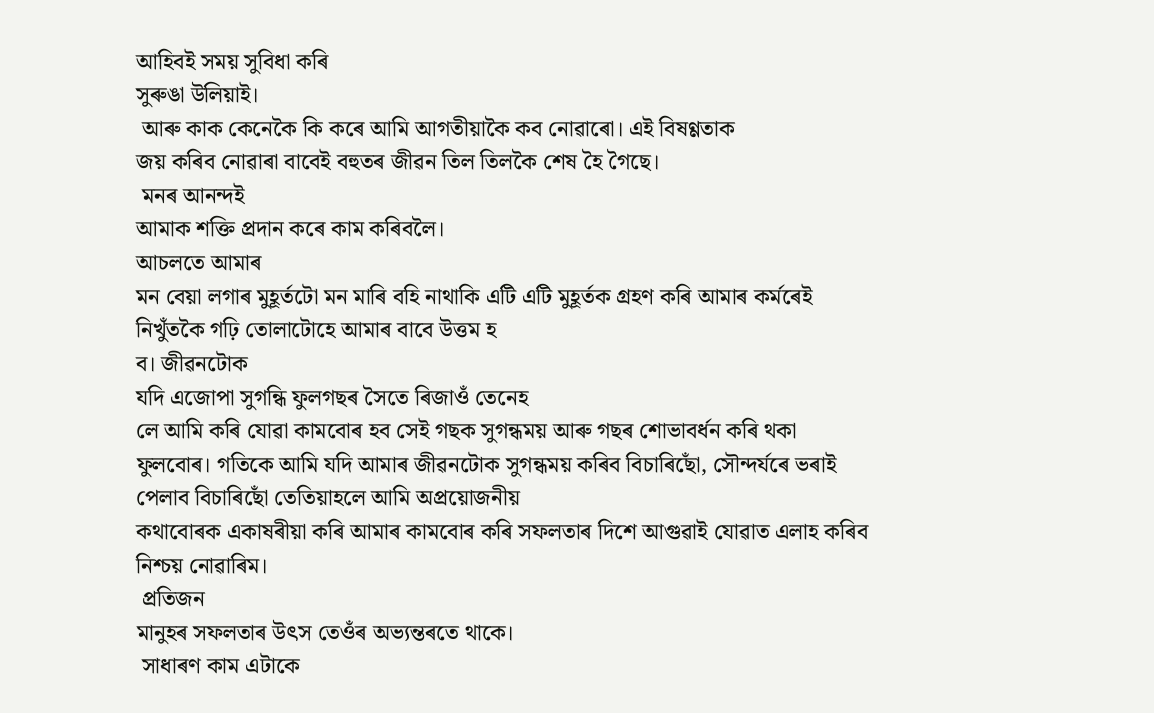আহিবই সময় সুবিধা কৰি
সুৰুঙা উলিয়াই।
 আৰু কাক কেনেকৈ কি কৰে আমি আগতীয়াকৈ কব নোৱাৰো। এই বিষণ্ণতাক
জয় কৰিব নোৱাৰা বাবেই বহুতৰ জীৱন তিল তিলকৈ শেষ হৈ গৈছে।
 মনৰ আনন্দই
আমাক শক্তি প্ৰদান কৰে কাম কৰিবলৈ।
আচলতে আমাৰ
মন বেয়া লগাৰ মুহূৰ্তটো মন মাৰি বহি নাথাকি এটি এটি মুহূৰ্তক গ্ৰহণ কৰি আমাৰ কৰ্মৰেই
নিখুঁতকৈ গঢ়ি তোলাটোহে আমাৰ বাবে উত্তম হ
ব। জীৱনটোক
যদি এজোপা সুগন্ধি ফুলগছৰ সৈতে ৰিজাওঁ তেনেহ
লে আমি কৰি যোৱা কামবোৰ হব সেই গছক সুগন্ধময় আৰু গছৰ শোভাবৰ্ধন কৰি থকা ফুলবোৰ। গতিকে আমি যদি আমাৰ জীৱনটোক সুগন্ধময় কৰিব বিচাৰিছোঁ, সৌন্দৰ্যৰে ভৰাই পেলাব বিচাৰিছোঁ তেতিয়াহলে আমি অপ্ৰয়োজনীয়
কথাবোৰক একাষৰীয়া কৰি আমাৰ কামবোৰ কৰি সফলতাৰ দিশে আগুৱাই যোৱাত এলাহ কৰিব নিশ্চয় নোৱাৰিম।
 প্ৰতিজন
মানুহৰ সফলতাৰ উৎস তেওঁৰ অভ্যন্তৰতে থাকে।
 সাধাৰণ কাম এটাকে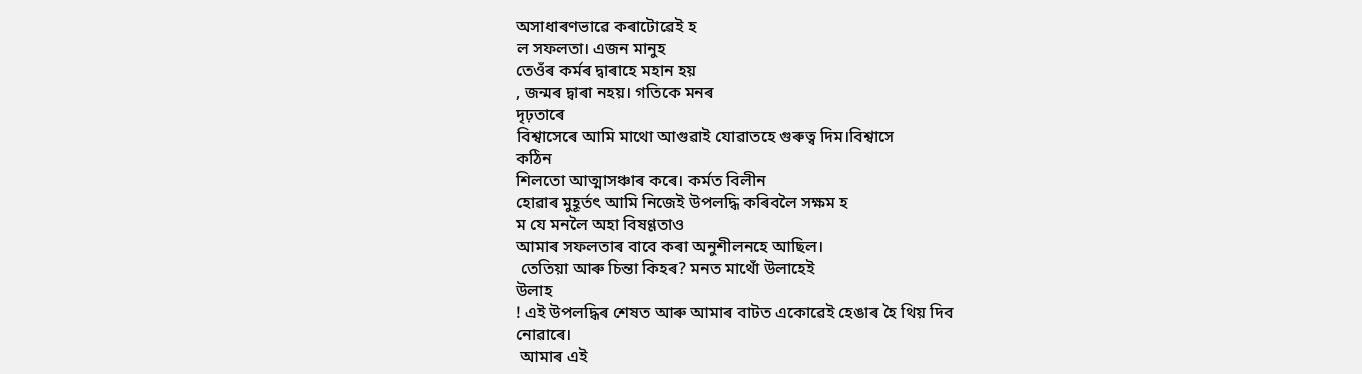অসাধাৰণভাৱে কৰাটোৱেই হ
ল সফলতা। এজন মানুহ
তেওঁৰ কৰ্মৰ দ্বাৰাহে মহান হয়
, জন্মৰ দ্বাৰা নহয়। গতিকে মনৰ
দৃঢ়তাৰে
বিশ্বাসেৰে আমি মাথো আগুৱাই যোৱাতহে গুৰুত্ব দিম।বিশ্বাসে
কঠিন
শিলতো আত্মাসঞ্চাৰ কৰে। কৰ্মত বিলীন
হোৱাৰ মুহূৰ্তৎ আমি নিজেই উপলদ্ধি কৰিবলৈ সক্ষম হ
ম যে মনলৈ অহা বিষণ্ণতাও
আমাৰ সফলতাৰ বাবে কৰা অনুশীলনহে আছিল।
 তেতিয়া আৰু চিন্তা কিহৰ? মনত মাথোঁ উলাহেই
উলাহ
! এই উপলদ্ধিৰ শেষত আৰু আমাৰ বাটত একোৱেই হেঙাৰ হৈ থিয় দিব
নোৱাৰে।
 আমাৰ এই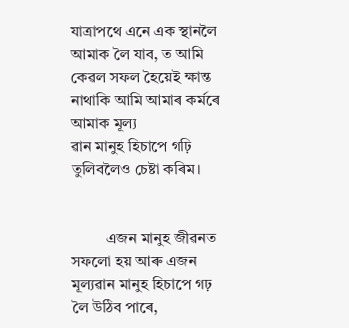যাত্ৰাপথে এনে এক স্থানলৈ আমাক লৈ যাব, ত আমি কেৱল সফল হৈয়েই ক্ষান্ত নাথাকি আমি আমাৰ কৰ্মৰে
আমাক মূল্য
ৱান মানুহ হিচাপে গঢ়ি তুলিবলৈও চেষ্টা কৰিম।


         এজন মানুহ জীৱনত সফলো হয় আৰু এজন মূল্যৱান মানুহ হিচাপে গঢ় লৈ উঠিব পাৰে,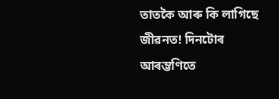তাতকৈ আৰু কি লাগিছে জীৱনত! দিনটোৰ আৰম্ভণিতে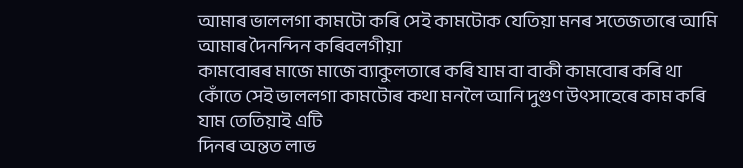আমাৰ ভাললগা কামটো কৰি সেই কামটোক যেতিয়া মনৰ সতেজতাৰে আমি আমাৰ দৈনন্দিন কৰিবলগীয়া
কামবোৰৰ মাজে মাজে ব্যাকুলতাৰে কৰি যাম বা বাকী কামবোৰ কৰি থা
কোঁতে সেই ভাললগা কামটোৰ কথা মনলৈ আনি দুগুণ উৎসাহেৰে কাম কৰি যাম তেতিয়াই এটি
দিনৰ অন্তত লাভ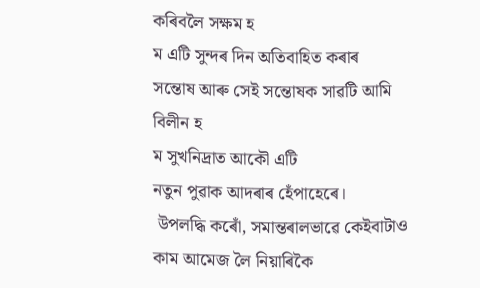কৰিবলৈ সক্ষম হ
ম এটি সুন্দৰ দিন অতিবাহিত কৰাৰ
সন্তোষ আৰু সেই সন্তোষক সাৱটি আমি বিলীন হ
ম সুখনিদ্ৰাত আকৌ এটি
নতুন পুৱাক আদৰাৰ হেঁপাহেৰে।
 উপলদ্ধি কৰোঁ, সমান্তৰালভাৱে কেইবাটাও কাম আমেজ লৈ নিয়াৰিকৈ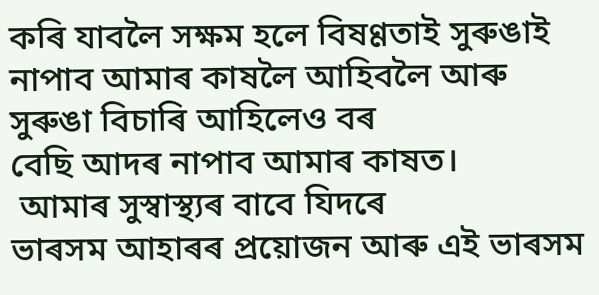কৰি যাবলৈ সক্ষম হলে বিষণ্ণতাই সুৰুঙাই নাপাব আমাৰ কাষলৈ আহিবলৈ আৰু সুৰুঙা বিচাৰি আহিলেও বৰ
বেছি আদৰ নাপাব আমাৰ কাষত।
 আমাৰ সুস্বাস্থ্যৰ বাবে যিদৰে
ভাৰসম আহাৰৰ প্ৰয়োজন আৰু এই ভাৰসম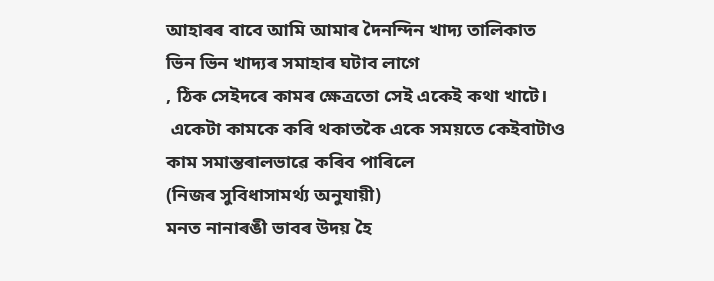আহাৰৰ বাবে আমি আমাৰ দৈনন্দিন খাদ্য তালিকাত
ভিন ভিন খাদ্যৰ সমাহাৰ ঘটাব লাগে
, ঠিক সেইদৰে কামৰ ক্ষেত্ৰতো সেই একেই কথা খাটে।
 একেটা কামকে কৰি থকাতকৈ একে সময়তে কেইবাটাও
কাম সমান্তৰালভাৱে কৰিব পাৰিলে
(নিজৰ সুবিধাসামৰ্থ্য অনুযায়ী)
মনত নানাৰঙী ভাবৰ উদয় হৈ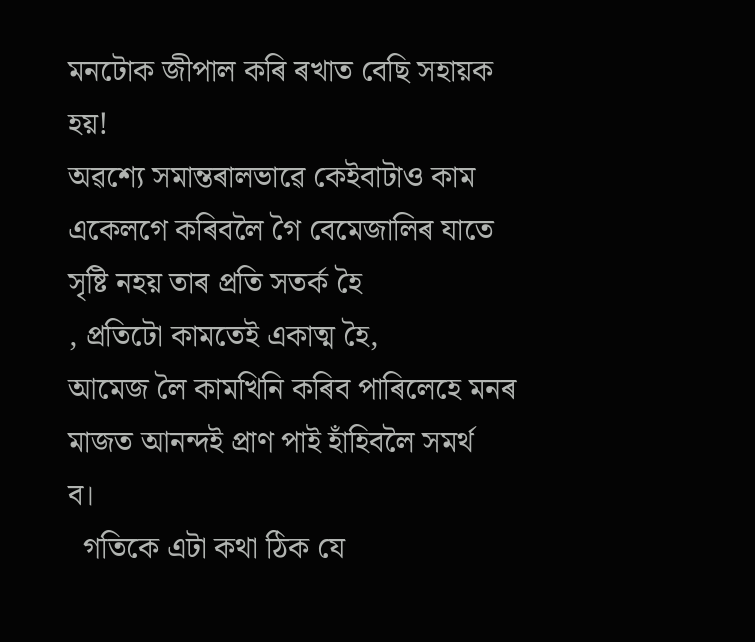মনটোক জীপাল কৰি ৰখাত বেছি সহায়ক হয়!
অৱশ্যে সমান্তৰালভাৱে কেইবাটাও কাম একেলগে কৰিবলৈ গৈ বেমেজালিৰ যাতে
সৃষ্টি নহয় তাৰ প্ৰতি সতৰ্ক হৈ
, প্ৰতিটো কামতেই একাত্ম হৈ,
আমেজ লৈ কামখিনি কৰিব পাৰিলেহে মনৰ মাজত আনন্দই প্ৰাণ পাই হাঁহিবলৈ সমৰ্থ
ব।
  গতিকে এটা কথা ঠিক যে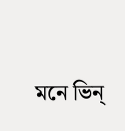মনে ভিন্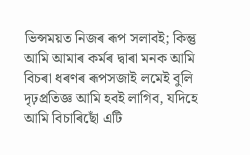ভিন্সময়ত নিজৰ ৰূপ সলাবই; কিন্তু আমি আমাৰ কৰ্মৰ দ্বাৰা মনক আমি বিচৰা ধৰণৰ ৰূপসজাই লমেই বুলি দৃঢ়প্ৰতিজ্ঞ আমি হবই লাগিব, যদিহে আমি বিচাৰিছোঁ এটি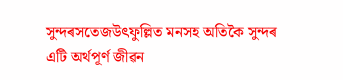সুন্দৰসতেজউৎফুল্লিত মনসহ অতিকৈ সুন্দৰ এটি অৰ্থপূৰ্ণ জীৱন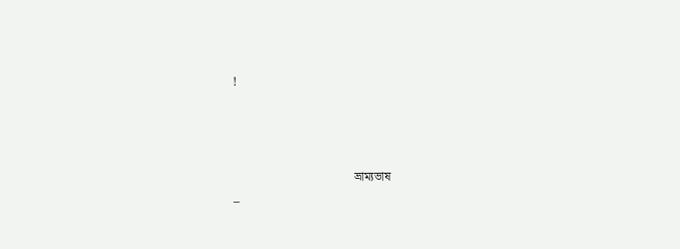!



                                       ভ্ৰাম্যভাষ
–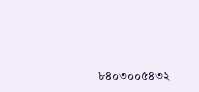৮৪০৩০০৫৪৩২